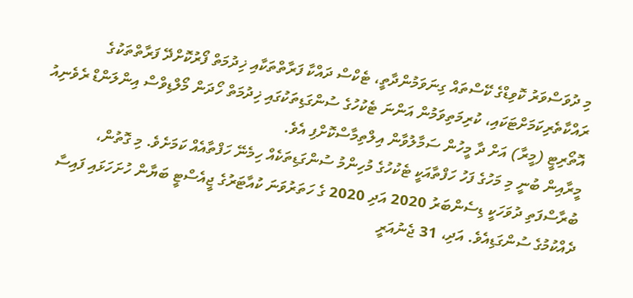މި ދުވަސްވަރު ކޮވިޑްގެ ކޭސްތައް ގިނަވަމުންދާތީ، ޓެކްސް ދައްކާ ފަރާތްތަކާއި ޚިދުމަތް ފޯރުކޮށްދޭ ފަރާތްތަކުގެ ރައްކާތެރިކަމަށްޓަކައި، ކުރިމަތިވަމުން އަންނަ ޓެކުހުގެ ސުންގަޑިތަކުގައި ޚިދުމަތް ހޯދަން މޯލްޑިވްސް އިންލަންޑް ރެވެނިއު އޮތޯރިޓީ (މީރާ) އަށް ދާ މީހުން ސަމާލުވާން އިލްތިމާސްކޮށްފި އެވެ.
މީރާއިން ބުނީ މި މަހުގެ ފަހު ހަފްތާއަކީ ޓެކުހުގެ މުހިންމު ސުންގަޑިތަކެއް ހިމެނޭ ހަފްތާއެއް ކަމަށެވެ. މި ގޮތުން، ބުރާސްފަތި ދުވަހަކީ ޑިސެންބަރު 2020 އަދި 2020 ގެ ހަތަރުވަނަ ކުއާޓަރުގެ ޖީއެސްޓީ ބަޔާން ހުށަހަޅައި ފައިސާ ދެއްކުމުގެ ސުންގަޑިއެވެ. އަދި، 31 ޖެނުއަރީ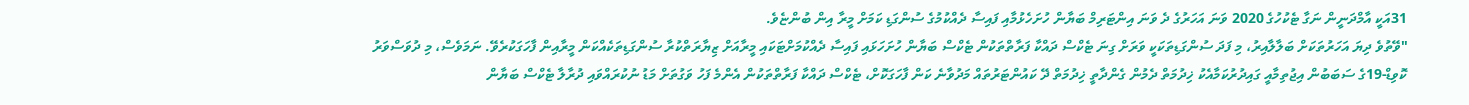31އަކީ އާމްދަނީން ނަގާ ޓެކުހުގެ 2020 ވަނަ އަހަރުގެ ދެ ވަނަ އިންޓަރިމް ބަޔާން ހުށަހެޅުމާއި ފައިސާ ދެއްކުމުގެ ސުންގަޑި ކަމަށް މީރާ އިން ބުންޏެވެ.
"ވޭތުވެ ދިޔަ އަހަރުތަކަށް ބަލާލާއިރު، މި ފަދަ ސުންގަޑިތަކަކީ ވަރަށް ގިނަ ޓެކްސް ދައްކާ ފަރާތްތަކުން ޓެކްސް ބަޔާން ހުށަހަޅައި ފައިސާ ދެއްކުމަށްޓަކައި މީރާއަށް ޒިޔާރަތްކުރާ ސުންގަޑިތަކެއްކަން މީރާއިން ފާހަގަކުރެވޭ. ނަމަވެސް، މި ދުވަސްވަރު ކޮވިޑް-19ގެ ސަބަބުން އިޖުތިމާއީ ގައިދުރުކަމާއެކު ޚިދުމަތް ދެމުން ގެންދާތީ ޚިދުމަތް ދޭ ކައުންޓަރުތައް މަދުވާނެ ކަން ފާހަގަކޮށް، ޓެކްސް ދައްކާ ފަރާތްތަކުން އެންމެ ފަހު ވަގުތަށް މަޑު ނުކުރައްވައި ދުރާލާ ޓެކްސް ބަޔާން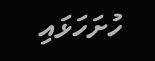ހުށަހަޅައި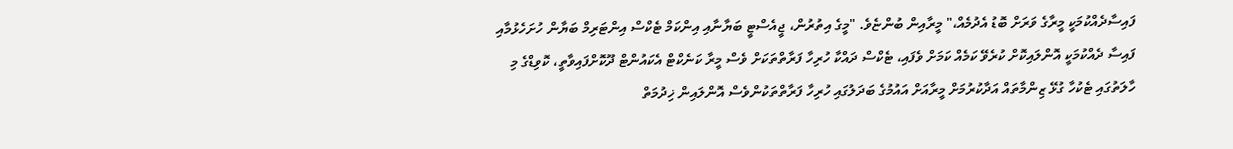ފައިސާދެއްކުމަކީ މީރާގެ ވަރަށް ބޮޑު އެދުމެއް،" މީރާއިން ބުންޏެވެ. "މީގެ އިތުރުން، ޖީއެސްޓީ ބަޔާނާއި އިންކަމް ޓެކްސް އިންޓަރިމް ބަޔާން ހުށަހެޅުމާއި ފައިސާ ދެއްކުމަކީ އޮންލައިކޮށް ކުރެވޭ ކަމެއް ކަމަށް ވެފައި، ޓެކްސް ދައްކާ ހުރިހާ ފަރާތްތަކަށް ވެސް މީރާ ކަނެކްޓް އެކައުންޓް ދޫކޮށްފައިވާތީ، ކޮވިޑްގެ މި ހާލަތުގައި ޓެކުހާ ގުޅޭ ޒިންމާތައް އަދާކުރުމަށް މީރާއަށް އައުމުގެ ބަދަލުގައި ހުރިހާ ފަރާތްތަކުންވެސް އޮންލައިން ޚިދުމަތް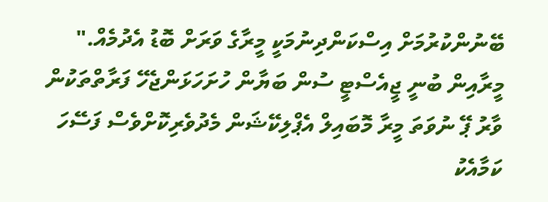ބޭނުންކުރުމަށް އިސްކަންދިނުމަކީ މީރާގެ ވަރަށް ބޮޑު އެދުމެއް."
މީރާއިން ބުނީ ޖީއެސްޓީ ސުން ބަޔާން ހުށަހަޅަންޖެހޭ ފަރާތްތަކުން ވާރު ޕޭ ނުވަތަ މީރާ މޮބައިލް އެޕްލިކޭޝަން މެދުވެރިކޮށްވެސް ފަސޭހަ ކަމާއެކު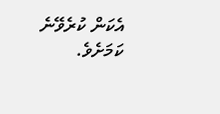އެކަން ކުރެވޭނެ ކަމަށެވެ.